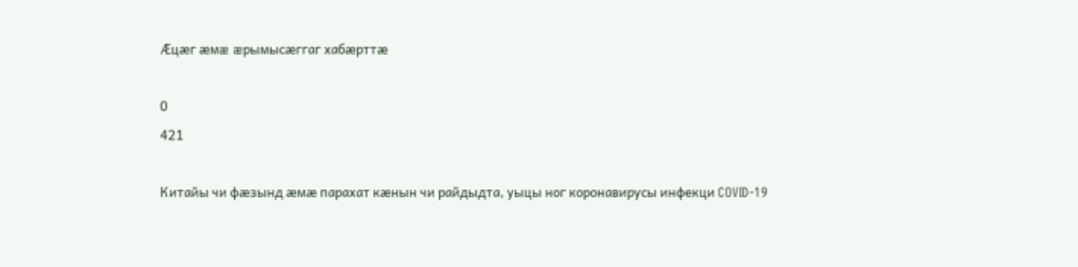Æцæг æмæ æрымысæггаг хабæрттæ

0
421

Китайы чи фæзынд æмæ парахат кæнын чи райдыдта, уыцы ног коронавирусы инфекци COVID-19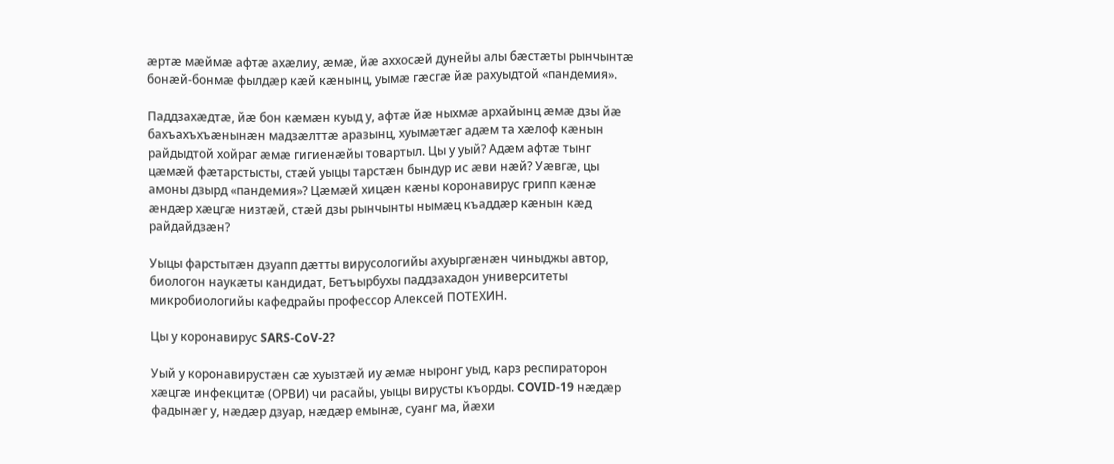æртæ мæймæ афтæ ахæлиу, æмæ, йæ аххосæй дунейы алы бæстæты рынчынтæ бонæй-бонмæ фылдæр кæй кæнынц, уымæ гæсгæ йæ рахуыдтой «пандемия».

Паддзахæдтæ, йæ бон кæмæн куыд у, афтæ йæ ныхмæ архайынц æмæ дзы йæ бахъахъхъæнынæн мадзæлттæ аразынц, хуымæтæг адæм та хæлоф кæнын райдыдтой хойраг æмæ гигиенæйы товартыл. Цы у уый? Адæм афтæ тынг цæмæй фæтарстысты, стæй уыцы тарстæн бындур ис æви нæй? Уæвгæ, цы амоны дзырд «пандемия»? Цæмæй хицæн кæны коронавирус грипп кæнæ æндæр хæцгæ низтæй, стæй дзы рынчынты нымæц къаддæр кæнын кæд райдайдзæн?

Уыцы фарстытæн дзуапп дæтты вирусологийы ахуыргæнæн чиныджы автор, биологон наукæты кандидат, Бетъырбухы паддзахадон университеты микробиологийы кафедрайы профессор Алексей ПОТЕХИН.

Цы у коронавирус SARS-CoV-2?

Уый у коронавирустæн сæ хуызтæй иу æмæ ныронг уыд, карз респираторон хæцгæ инфекцитæ (ОРВИ) чи расайы, уыцы вирусты къорды. COVID-19 нæдæр фадынæг у, нæдæр дзуар, нæдæр емынæ, суанг ма, йæхи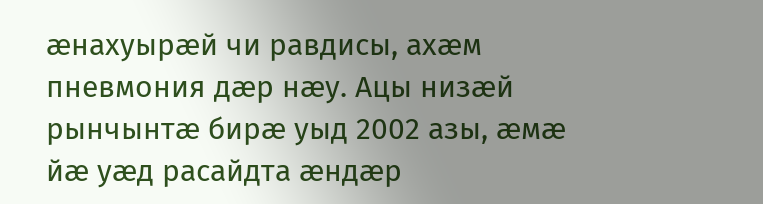æнахуырæй чи равдисы, ахæм пневмония дæр нæу. Ацы низæй рынчынтæ бирæ уыд 2002 азы, æмæ йæ уæд расайдта æндæр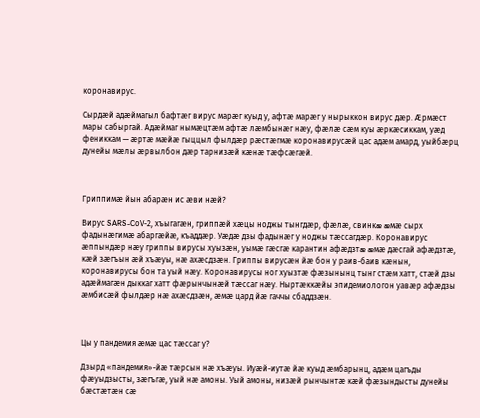коронавирус.

Сырдæй адæймагыл бафтæг вирус марæг куыд у, афтæ марæг у нырыккон вирус дæр. Æрмæст мары сабыргай. Адæймаг нымæцтæм афтæ лæмбынæг нæу, фæлæ сæм куы æркæсиккам, уæд фениккам — æртæ мæйæ гыццыл фылдæр рæстæгмæ коронавирусæй цас адæм амард, уыйбæрц дунейы мæлы æрвылбон дæр тарнизæй кæнæ тæфсæгæй.



Гриппимæ йын абарæн ис æви нæй?

Вирус SARS-CоV-2, хъыгагæн, гриппæй хæцы ноджы тынгдæр, фæлæ, свинкæ æмæ сырх фадынæгимæ абаргæйæ, къаддæр. Уæдæ дзы фадынæг у ноджы тæссагдæр. Коронавирус æппындæр нæу гриппы вирусы хуызæн, уымæ гæсгæ карантин афæдзтæ æмæ дæсгай афæдзтæ, кæй зæгъын æй хъæуы, нæ ахæсдзæн. Гриппы вирусæн йæ бон у раив-баив кæнын, коронавирусы бон та уый нæу. Коронавирусы ног хуызтæ фæзынынц тынг стæм хатт, стæй дзы адæймагæн дыккаг хатт фæрынчынæй тæссаг нæу. Ныртæккæйы эпидемиологон уавæр афæдзы æмбисæй фылдæр нæ ахæсдзæн, æмæ цард йæ гаччы сбаддзæн.



Цы у пандемия æмæ цас тæссаг у?

Дзырд «пандемия»-йæ тæрсын нæ хъæуы. Иуæй-иутæ йæ куыд æмбарынц, адæм цагъды фæуыдзысты, зæгъгæ, уый нæ амоны. Уый амоны, низæй рынчынтæ кæй фæзындысты дунейы бæстæтæн сæ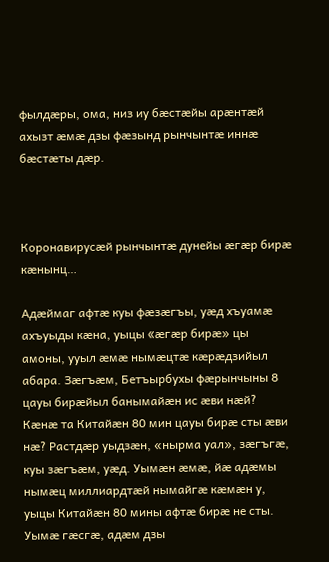фылдæры, ома, низ иу бæстæйы арæнтæй ахызт æмæ дзы фæзынд рынчынтæ иннæ бæстæты дæр.



Коронавирусæй рынчынтæ дунейы æгæр бирæ кæнынц…

Адæймаг афтæ куы фæзæгъы, уæд хъуамæ ахъуыды кæна, уыцы «æгæр бирæ» цы амоны, ууыл æмæ нымæцтæ кæрæдзийыл абара. Зæгъæм, Бетъырбухы фæрынчыны 8 цауы бирæйыл банымайæн ис æви нæй? Кæнæ та Китайæн 80 мин цауы бирæ сты æви нæ? Растдæр уыдзæн, «нырма уал», зæгъгæ, куы зæгъæм, уæд. Уымæн æмæ, йæ адæмы нымæц миллиардтæй нымайгæ кæмæн у, уыцы Китайæн 80 мины афтæ бирæ не сты. Уымæ гæсгæ, адæм дзы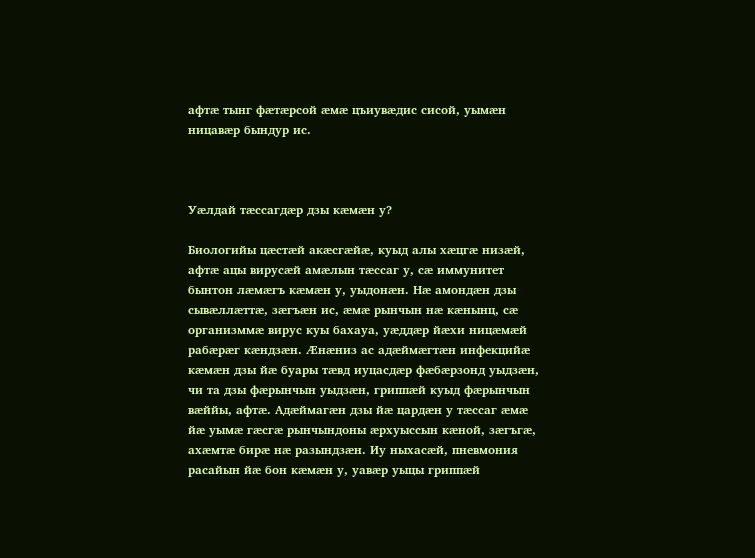афтæ тынг фæтæрсой æмæ цъиувæдис сисой, уымæн ницавæр бындур ис.



Уæлдай тæссагдæр дзы кæмæн у?

Биологийы цæстæй акæсгæйæ, куыд алы хæцгæ низæй, афтæ ацы вирусæй амæлын тæссаг у, сæ иммунитет бынтон лæмæгъ кæмæн у, уыдонæн. Нæ амондæн дзы сывæллæттæ, зæгъæн ис, æмæ рынчын нæ кæнынц, сæ организммæ вирус куы бахауа, уæддæр йæхи ницæмæй рабæрæг кæндзæн. Æнæниз ас адæймæгтæн инфекцийæ  кæмæн дзы йæ буары тæвд иуцасдæр фæбæрзонд уыдзæн, чи та дзы фæрынчын уыдзæн, гриппæй куыд фæрынчын вæййы, афтæ. Адæймагæн дзы йæ цардæн у тæссаг æмæ йæ уымæ гæсгæ рынчындоны æрхуыссын кæной, зæгъгæ, ахæмтæ бирæ нæ разындзæн. Иу ныхасæй, пневмония расайын йæ бон кæмæн у, уавæр уыцы гриппæй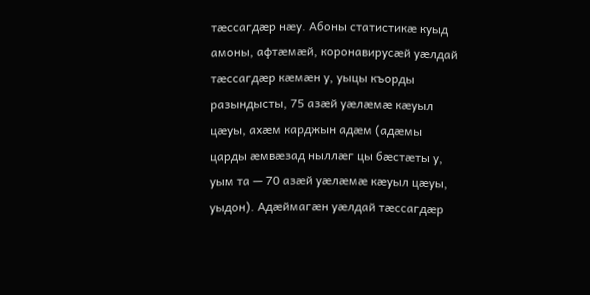тæссагдæр нæу. Абоны статистикæ куыд амоны, афтæмæй, коронавирусæй уæлдай тæссагдæр кæмæн у, уыцы къорды разындысты, 75 азæй уæлæмæ кæуыл цæуы, ахæм карджын адæм (адæмы царды æмвæзад ныллæг цы бæстæты у, уым та — 70 азæй уæлæмæ кæуыл цæуы, уыдон). Адæймагæн уæлдай тæссагдæр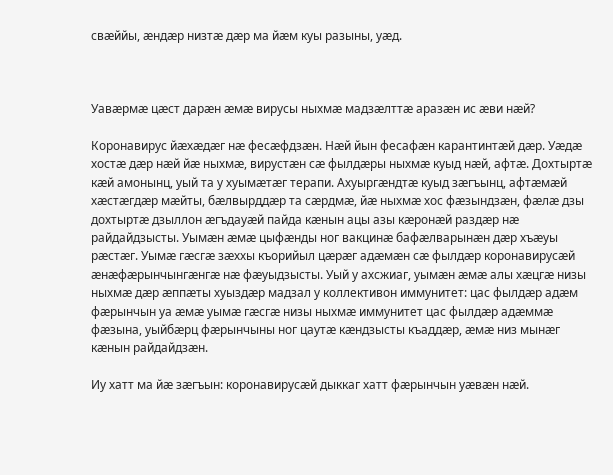свæййы, æндæр низтæ дæр ма йæм куы разыны, уæд.



Уавæрмæ цæст дарæн æмæ вирусы ныхмæ мадзæлттæ аразæн ис æви нæй?

Коронавирус йæхæдæг нæ фесæфдзæн. Нæй йын фесафæн карантинтæй дæр. Уæдæ хостæ дæр нæй йæ ныхмæ, вирустæн сæ фылдæры ныхмæ куыд нæй, афтæ. Дохтыртæ кæй амонынц, уый та у хуымæтæг терапи. Ахуыргæндтæ куыд зæгъынц, афтæмæй хæстæгдæр мæйты, бæлвырддæр та сæрдмæ, йæ ныхмæ хос фæзындзæн, фæлæ дзы дохтыртæ дзыллон æгъдауæй пайда кæнын ацы азы кæронæй раздæр нæ райдайдзысты. Уымæн æмæ цыфæнды ног вакцинæ бафæлварынæн дæр хъæуы рæстæг. Уымæ гæсгæ зæххы къорийыл цæрæг адæмæн сæ фылдæр коронавирусæй æнæфæрынчынгæнгæ нæ фæуыдзысты. Уый у ахсжиаг, уымæн æмæ алы хæцгæ низы ныхмæ дæр æппæты хуыздæр мадзал у коллективон иммунитет: цас фылдæр адæм фæрынчын уа æмæ уымæ гæсгæ низы ныхмæ иммунитет цас фылдæр адæммæ фæзына, уыйбæрц фæрынчыны ног цаутæ кæндзысты къаддæр, æмæ низ мынæг кæнын райдайдзæн.

Иу хатт ма йæ зæгъын: коронавирусæй дыккаг хатт фæрынчын уæвæн нæй.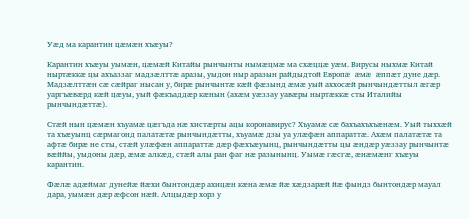Уæд ма карантин цæмæн хъæуы?

Карантин хъæуы уымæн, цæмæй Китайы рынчынты нымæцмæ ма схæццæ уæм. Вирусы ныхмæ Китай ныртæккæ цы ахъаззаг мадзæлттæ аразы, уыдон ныр аразын райдыдтой Европæ æмæ æппæт дуне дæр. Мадзæлттæн сæ сæйраг нысан у, бирæ рынчынтæ кæй фæзынд æмæ уый аххосæй рынчындæттыл æгæр уаргъæвæрд кæй цæуы, уый фæкъаддæр кæнын (ахæм уæззау уавæры ныртæккæ сты Италийы рынчындæттæ).

Стæй нын цæмæн хъуамæ цæгъда нæ хистæрты ацы коронавирус? Хъуамæ сæ бахъахъхъæнæм. Уый тыххæй та хъæуынц сæрмагонд палатæтæ рынчындæтты, хъуамæ дзы уа улæфæн аппараттæ. Ахæм палатæтæ та афтæ бирæ не сты, стæй улæфæн аппараттæ дæр фæхъæуынц, рынчындæтты цы æндæр уæззау рынчынтæ вæййы, уыдоны дæр, æмæ алкæд, стæй алы ран фаг нæ разынынц. Уымæ гæсгæ, æнæмæнг хъæуы карантин.

Фæлæ адæймаг дунейæ йæхи бынтондæр ахицæн кæна æмæ йæ хæдзарæй йæ фындз бынтондæр мауал дара, уымæн дæр æфсон нæй. Алцыдæр хорз у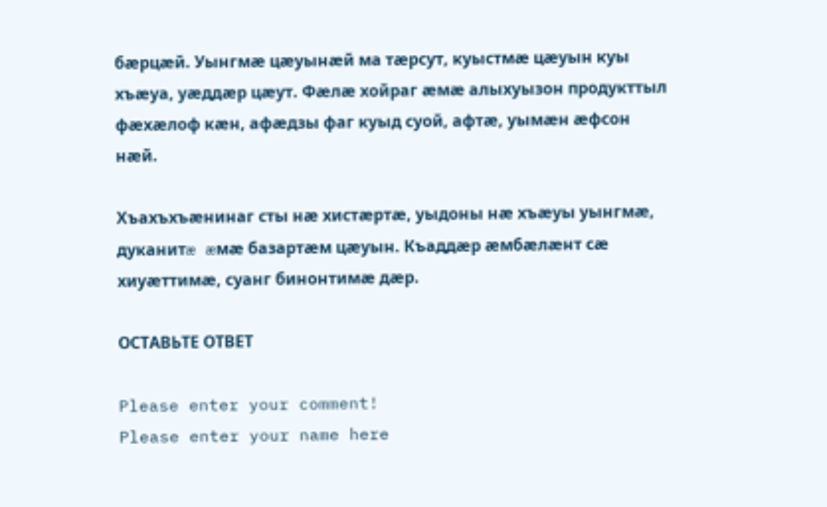бæрцæй. Уынгмæ цæуынæй ма тæрсут, куыстмæ цæуын куы хъæуа, уæддæр цæут. Фæлæ хойраг æмæ алыхуызон продукттыл фæхæлоф кæн, афæдзы фаг куыд суой, афтæ, уымæн æфсон  нæй.

Хъахъхъæнинаг сты нæ хистæртæ, уыдоны нæ хъæуы уынгмæ, дуканитæ æмæ базартæм цæуын. Къаддæр æмбæлæнт сæ хиуæттимæ, суанг бинонтимæ дæр.

ОСТАВЬТЕ ОТВЕТ

Please enter your comment!
Please enter your name here